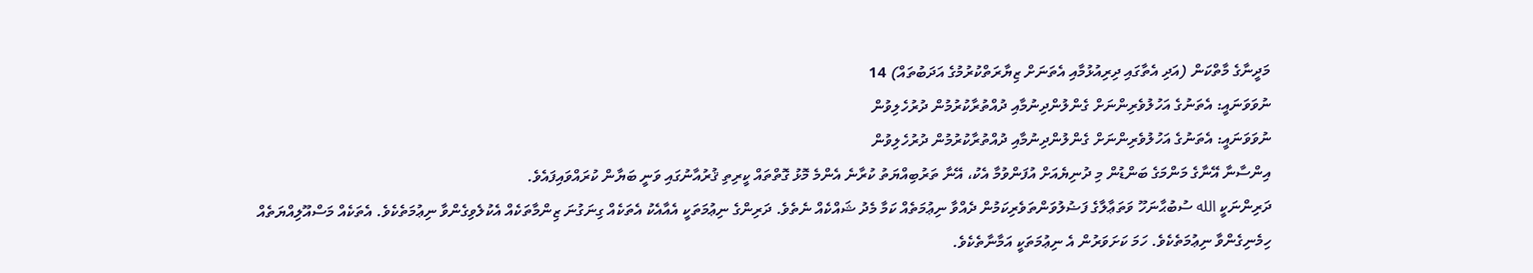މަދީނާގެ މާތްކަން (އަދި އެތާގައި ދިރިއުޅުމާއި އެތަނަށް ޒިޔާރަތްކުރުމުގެ އަދަބުތައް) 14
ނުވަވަނައީ: އެތަނުގެ އަހުލުވެރިންނަށް ގެންލުންދިނުމާއި ދުއްތުރާކުރުމުން ދުރުހެލިވުން
ނުވަވަނައީ: އެތަނުގެ އަހުލުވެރިންނަށް ގެންލުންދިނުމާއި ދުއްތުރާކުރުމުން ދުރުހެލިވުން
އިންސާނާ އޭނާގެ މަންމަގެ ބަންޑުން މި ދުނިޔެއަށް އުފަންވުމާ އެކު، އޭނާ ތަރުބިއްޔަތު ކުރާނެ އެންމެ މޮޅު ގޮތްތައް ކީރިތި ޤުރުއާނުގައި ވަނީ ބަޔާން ކުރައްވައިފައެވެ.
ދަރިންނަކީ الله ސުބުޙާނަހޫ ވަތަޢާލާގެ ފަޟުލުވަންތަވެރިކަމުން ދެއްވާ ނިޢުމަތެއް ކަމާ މެދު ޝައްކެއް ނެތެވެ. ދަރިންގެ ނިޢުމަތަކީ އެއާއެކު އެތަކެއް ގިނަގުނަ ޒިންމާތަކެއް އެކުލެވިގެންވާ ނިޢުމަތެކެވެ. އެތަކެއް މަސްއޫލިއްޔަތެއް ހިމެނިގެންވާ ނިޢުމަތެކެވެ. ހަމަ ކަށަވަރުން އެ ނިޢުމަތަކީ އަމާނާތެކެވެ.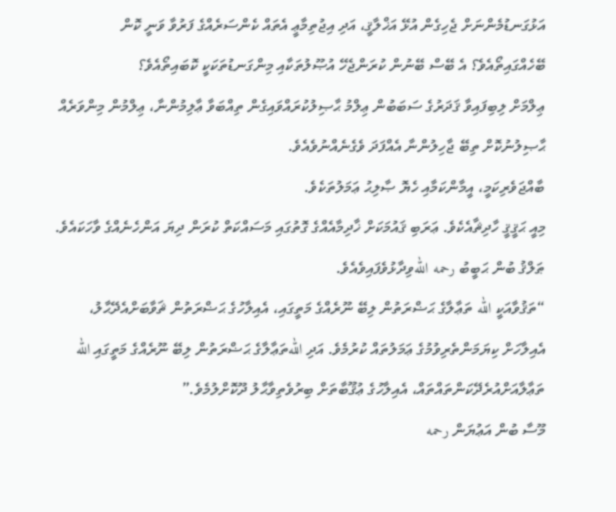އަޅުގަނޑުމެންނަށް ޖެހިގެން އުޅޭ އަޚްލާޤީ، އަދި އިޖުތިމާޢީ އެތައް ކެންސަރެއްގެ ފަރުވާ ވަނީ ކޮން ބޭހެއްގައިތޯއެވެ؟ އެ ބޭސް ބޭނުން ކުރަންޖެހޭ އުޞޫލުތަކާއި މިންގަނޑުތަކަކީ ކޮބައިތޯއެވެ؟
ޢިލްމަށް ލިބިފައިވާ ޤަދަރުގެ ސަބަބުން ޢިލްމު ޙާޞިލުކުރައްވައިގެން ތިއްބަވާ ޢާލިމުންނާ، ޢިލްމުން މިންވަރެއް ޙާޞިލުނުކޮށް ތިބޭ ޖާހިލުންނާ އެއްފަދަ ވެގެނެއްނުވެއެވެ.
ބާއްޖަވެރިކަމީ، އީމާންކަމާއި ހެޔޮ ޞާލިޙު ޢަމަލުތަކެވެ.
މިއީ ޙަޤީޤީ ހާދިޘާއެކެވެ. ޢަރަބި ޤައުމަކަށް ޚާދިމާއެއްގެ ގޮތުގައި މަސައްކަތް ކުރަން ދިޔަ އަންހެނެއްގެ ވާހަކައެވެ.
ޠަލްޤު ބުން ޙަބީބު رحمه اللهވިދާޅުވެފައިވެއެވެ.
“ތަޤުވާއަކީ الله ތަޢާލާގެ ޙަޟްރަތުން ލިބޭ ނޫރެއްގެ މަތީގައި، އެއިލާހުގެ ޙަޟްރަތުން ޘަވާބަށްއެދޭޙާލު، އެއިލާހަށް ކިޔަމަންތެރިވުމުގެ ޢަމަލުތައް ކުރުމެވެ. އަދި اللهތަޢާލާގެ ޙަޟްރަތުން ލިބޭ ނޫރެއްގެ މަތީގައި الله ތަޢާލާއަށްއުރެދޭކަންތައްތައް، އެއިލާހުގެ ޢުޤޫބާތަށް ބިރުވެތިވާޙާލު ދޫކޮށްލުމެވެ.”
މޫސާ ބުން އަޢުޔަން رحمه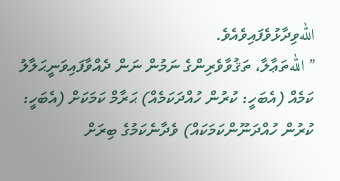اللهވިދާޅުވެފައިވެއެވެ.
” اللهތަޢާލާ، ތަޤުވާވެރިންގެ ނަމުން ނަން ދެއްވާފައިވަނީޙަލާލު ކަމެއް (އެބަހީ: ކުރުން ހުއްދަކަމެއް) ޙަރާމް ކަމަކަށް (އެބަހީ: ކުރުން ހުއްދަނޫންކަމަކައް) ވެދާނެކަމުގެ ބިރަށް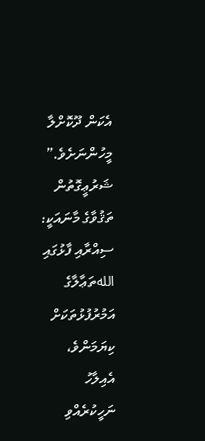އެކަން ދޫކޮށްލާ މީހުންނަށެވެ.”
ޝަރުޢީގޮތުން ތަޤުވާގެ މާނައަކީ: ސިއްރާއި ފާޅުގައި اللهތަޢާލާގެ އަމުރުފުޅުތަކަށް ކިޔަމަންވެ، އެއިލާހު ނަހީކުރެއްވި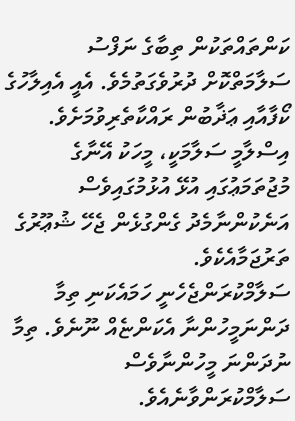ކަންތައްތަކުން ތިބާގެ ނަފްސު ސަލާމަތްކޮށް ދުރުވެގަތުމެވެ. އެއީ އެއިލާހުގެ ކޯފާއާއި ޢަޛާބުން ރައްކާތެރިވުމަށެވެ.
އިސްލާމީ ސަލާމަކީ، މީހަކު އޭނާގެ މުޖުތަމަޢުގައި އުޅޭ އުޅުމުގައިވެސް އަނެކުންނާމެދު ގެންގުޅެން ޖެހޭ ޝުޢޫރުގެ ތަރުޖަމާއެކެވެ.
ސަލާމްކުރަންޖެހެނީ ހަމައެކަނި ތިމާ ދަންނަމީހުންނާ އެކަންޏެއް ނޫނެވެ. ތިމާ ނުދަންނަ މީހުންނާވެސް ސަލާމްކުރަންވާނެއެވެ.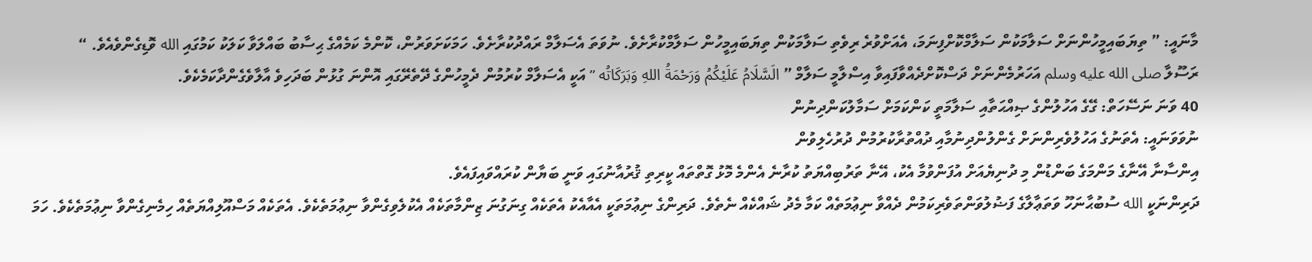މާނައީ: ” ތިޔަބައިމީހުންނަށް ސަލާމަކުން ސަލާމްކޮށްފިނަމަ، އެއަށްވުރެ ރިވެތި ސަލާމަކުން ތިޔަބައިމީހުން ސަލާމްކުރާށެވެ. ނުވަތަ އެސަލާމް ރައްދުކުރާށެވެ. ހަމަކަށަވަރުން، ކޮންމެ ކަމެއްގެ ޙިސާބު ބައްލަވާ ކަލަކު ކަމުގައި الله ވޮޑިގެންވެއެވެ. “
ރަސޫލާ صلى الله عليه وسلم އަހަރުމެންނަށް ދަސްކޮށްދެއްވާފައިވާ އިސްލާމީ ސަލާމް ” الَسَّلَامُ عَلَيْكُمُ وَرَحْمَةُ اللهِ وَبَرَكَاتُه ” އަކީ އެސަލާމް ކުރުމުން ދެމީހުންގެ ދޭތެރޭގައި އޮންނަ ގުޅުން ބަދަހިވެ އާލާވެގެންދާކަމެކެވެ.
40 ވަނަ ނަސޭހަތް: ގޭގެ އަހުލުންގެ ޞިއްޙަތާއި ސަލާމަތީ ކަންކަމަށް ސަމާލުކަންދިނުން
ނުވަވަނައީ: އެތަނުގެ އަހުލުވެރިންނަށް ގެންލުންދިނުމާއި ދުއްތުރާކުރުމުން ދުރުހެލިވުން
އިންސާނާ އޭނާގެ މަންމަގެ ބަންޑުން މި ދުނިޔެއަށް އުފަންވުމާ އެކު، އޭނާ ތަރުބިއްޔަތު ކުރާނެ އެންމެ މޮޅު ގޮތްތައް ކީރިތި ޤުރުއާނުގައި ވަނީ ބަޔާން ކުރައްވައިފައެވެ.
ދަރިންނަކީ الله ސުބުޙާނަހޫ ވަތަޢާލާގެ ފަޟުލުވަންތަވެރިކަމުން ދެއްވާ ނިޢުމަތެއް ކަމާ މެދު ޝައްކެއް ނެތެވެ. ދަރިންގެ ނިޢުމަތަކީ އެއާއެކު އެތަކެއް ގިނަގުނަ ޒިންމާތަކެއް އެކުލެވިގެންވާ ނިޢުމަތެކެވެ. އެތަކެއް މަސްއޫލިއްޔަތެއް ހިމެނިގެންވާ ނިޢުމަތެކެވެ. ހަމަ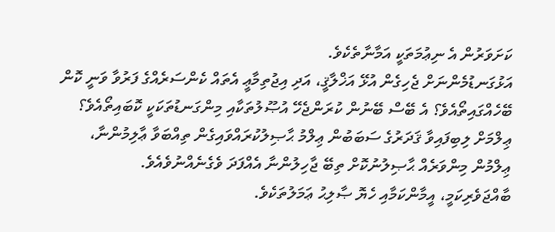ކަށަވަރުން އެ ނިޢުމަތަކީ އަމާނާތެކެވެ.
އަޅުގަނޑުމެންނަށް ޖެހިގެން އުޅޭ އަޚްލާޤީ، އަދި އިޖުތިމާޢީ އެތައް ކެންސަރެއްގެ ފަރުވާ ވަނީ ކޮން ބޭހެއްގައިތޯއެވެ؟ އެ ބޭސް ބޭނުން ކުރަންޖެހޭ އުޞޫލުތަކާއި މިންގަނޑުތަކަކީ ކޮބައިތޯއެވެ؟
ޢިލްމަށް ލިބިފައިވާ ޤަދަރުގެ ސަބަބުން ޢިލްމު ޙާޞިލުކުރައްވައިގެން ތިއްބަވާ ޢާލިމުންނާ، ޢިލްމުން މިންވަރެއް ޙާޞިލުނުކޮށް ތިބޭ ޖާހިލުންނާ އެއްފަދަ ވެގެނެއްނުވެއެވެ.
ބާއްޖަވެރިކަމީ، އީމާންކަމާއި ހެޔޮ ޞާލިޙު ޢަމަލުތަކެވެ.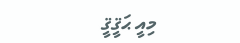މިއީ ޙަޤީޤީ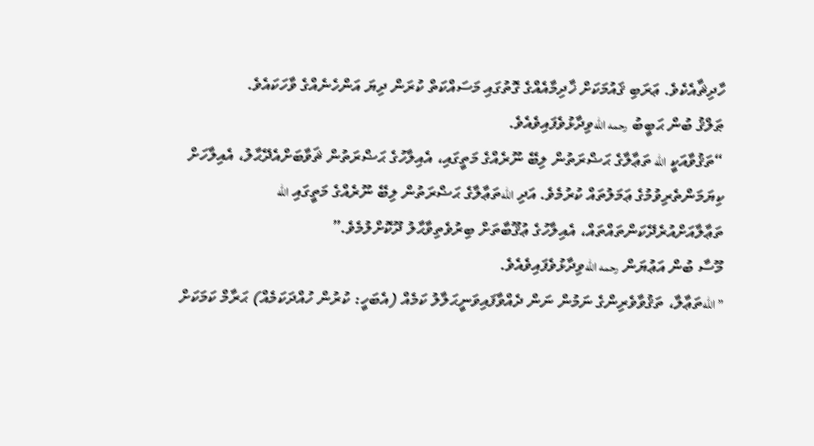ހާދިޘާއެކެވެ. ޢަރަބި ޤައުމަކަށް ޚާދިމާއެއްގެ ގޮތުގައި މަސައްކަތް ކުރަން ދިޔަ އަންހެނެއްގެ ވާހަކައެވެ.
ޠަލްޤު ބުން ޙަބީބު رحمه اللهވިދާޅުވެފައިވެއެވެ.
“ތަޤުވާއަކީ الله ތަޢާލާގެ ޙަޟްރަތުން ލިބޭ ނޫރެއްގެ މަތީގައި، އެއިލާހުގެ ޙަޟްރަތުން ޘަވާބަށްއެދޭޙާލު، އެއިލާހަށް ކިޔަމަންތެރިވުމުގެ ޢަމަލުތައް ކުރުމެވެ. އަދި اللهތަޢާލާގެ ޙަޟްރަތުން ލިބޭ ނޫރެއްގެ މަތީގައި الله ތަޢާލާއަށްއުރެދޭކަންތައްތައް، އެއިލާހުގެ ޢުޤޫބާތަށް ބިރުވެތިވާޙާލު ދޫކޮށްލުމެވެ.”
މޫސާ ބުން އަޢުޔަން رحمه اللهވިދާޅުވެފައިވެއެވެ.
” اللهތަޢާލާ، ތަޤުވާވެރިންގެ ނަމުން ނަން ދެއްވާފައިވަނީޙަލާލު ކަމެއް (އެބަހީ: ކުރުން ހުއްދަކަމެއް) ޙަރާމް ކަމަކަށް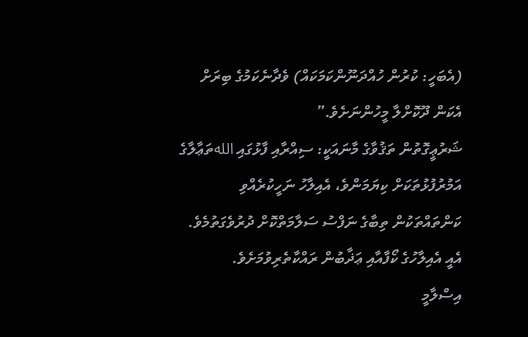(އެބަހީ: ކުރުން ހުއްދަނޫންކަމަކައް) ވެދާނެކަމުގެ ބިރަށް އެކަން ދޫކޮށްލާ މީހުންނަށެވެ.”
ޝަރުޢީގޮތުން ތަޤުވާގެ މާނައަކީ: ސިއްރާއި ފާޅުގައި اللهތަޢާލާގެ އަމުރުފުޅުތަކަށް ކިޔަމަންވެ، އެއިލާހު ނަހީކުރެއްވި ކަންތައްތަކުން ތިބާގެ ނަފްސު ސަލާމަތްކޮށް ދުރުވެގަތުމެވެ. އެއީ އެއިލާހުގެ ކޯފާއާއި ޢަޛާބުން ރައްކާތެރިވުމަށެވެ.
އިސްލާމީ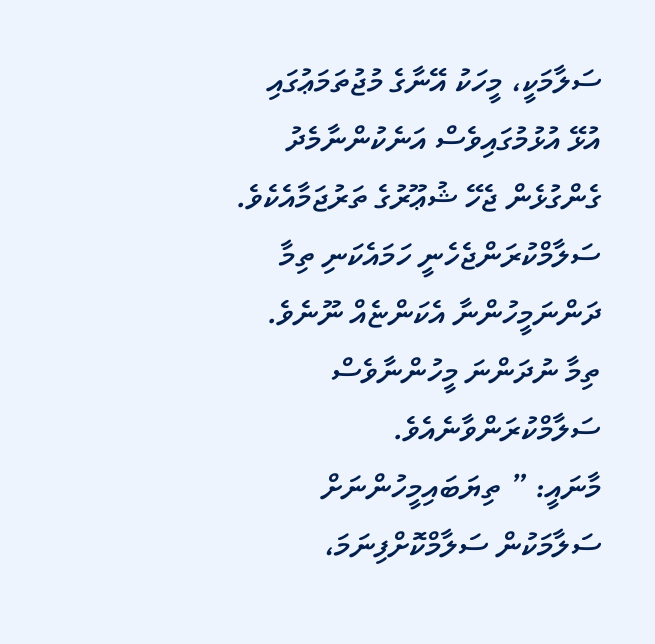ސަލާމަކީ، މީހަކު އޭނާގެ މުޖުތަމަޢުގައި އުޅޭ އުޅުމުގައިވެސް އަނެކުންނާމެދު ގެންގުޅެން ޖެހޭ ޝުޢޫރުގެ ތަރުޖަމާއެކެވެ.
ސަލާމްކުރަންޖެހެނީ ހަމައެކަނި ތިމާ ދަންނަމީހުންނާ އެކަންޏެއް ނޫނެވެ. ތިމާ ނުދަންނަ މީހުންނާވެސް ސަލާމްކުރަންވާނެއެވެ.
މާނައީ: ” ތިޔަބައިމީހުންނަށް ސަލާމަކުން ސަލާމްކޮށްފިނަމަ،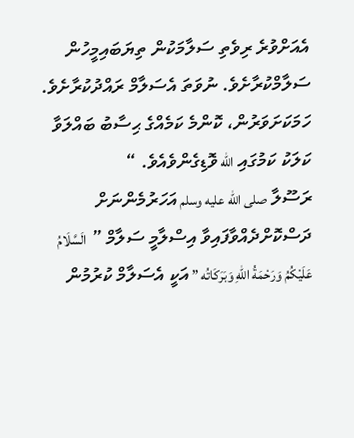އެއަށްވުރެ ރިވެތި ސަލާމަކުން ތިޔަބައިމީހުން ސަލާމްކުރާށެވެ. ނުވަތަ އެސަލާމް ރައްދުކުރާށެވެ. ހަމަކަށަވަރުން، ކޮންމެ ކަމެއްގެ ޙިސާބު ބައްލަވާ ކަލަކު ކަމުގައި الله ވޮޑިގެންވެއެވެ. “
ރަސޫލާ صلى الله عليه وسلم އަހަރުމެންނަށް ދަސްކޮށްދެއްވާފައިވާ އިސްލާމީ ސަލާމް ” الَسَّلَامُ عَلَيْكُمُ وَرَحْمَةُ اللهِ وَبَرَكَاتُه ” އަކީ އެސަލާމް ކުރުމުން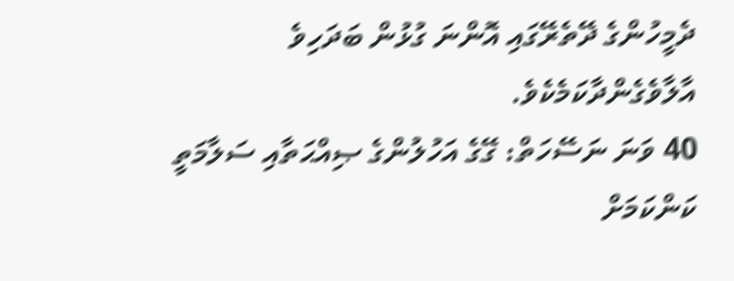ދެމީހުންގެ ދޭތެރޭގައި އޮންނަ ގުޅުން ބަދަހިވެ އާލާވެގެންދާކަމެކެވެ.
40 ވަނަ ނަސޭހަތް: ގޭގެ އަހުލުންގެ ޞިއްޙަތާއި ސަލާމަތީ ކަންކަމަށް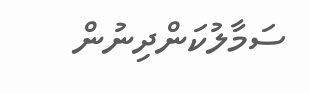ސަމާލުކަންދިނުން